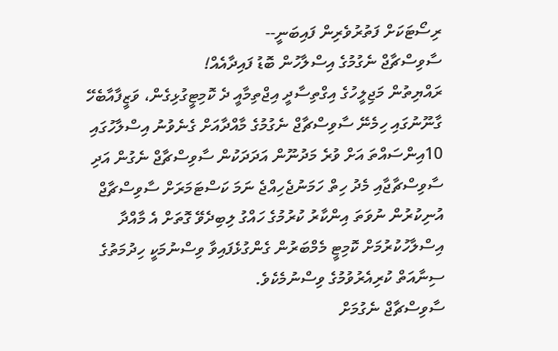ރިސޯޓަކަށް ފަތުރުވެރިން ފައިބަނީ--
ސާވިސްޗާޖް ނެގުމުގެ އިސްލާހުން ބޮޑު ފައިދާއެއް!
ރައްޔިތުން މަޖިލީހުގެ އިގްތިސާދީ އިޖްތިމާއީ ދެ ކޮމިޓީގުޅިގެން، ވަޒީފާއާބެހޭ ގާނޫނުގައި ހިމެނޭ ސާވިސްޗާޖް ނެގުމުގެ މާއްދާއަށް ގެނެވުނު އިސްލާހުގައި 10އިންސައްތަ އަށް ވުރެ މަދުނޫން އަދަދަކުން ސާވިސްޗާޖް ނެގުން އަދި ސާވިސްޗާޖާއި މެދު ހިތް ހަމަނުޖެހިއްޖެ ނަމަ ކަސްޓަމަރަށް ސާވިސްޗާޖް އުނިކުރުން ނުވަތަ އިންކާރު ކުރުމުގެ ހައްގު ލިބިދެވޭ ގޮތަށް އެ މާއްދާ އިސްލާހުކުރުމަށް ކޮމިޓީ މެމްބަރުން ގެންގުޅެފައިވާ ވިސްނުމަކީ ހިދުމަތުގެ ސިނާއަތް ކުރިއެރުވުމުގެ ވިސްނުމެކެވެ.
ސާވިސްޗާޖް ނެގުމަށް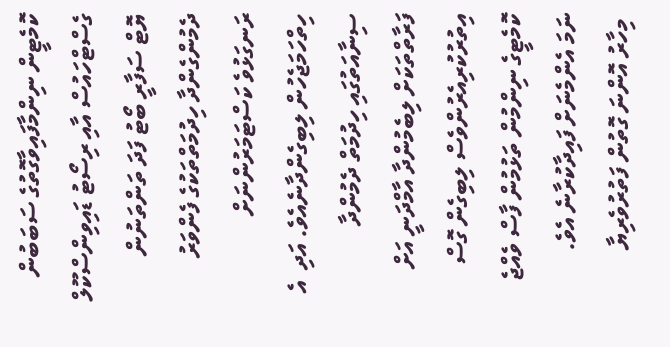ކޮމެޓީން ނިންމާފައިވާގޮތުގެ ސަބަބުން ގެސްޓްހައުސް އާއި ރިސޯޓު ޑައިވިންސްކޫލް ޔޮޓް ސަފާރީ ބޯޓު ފަދަ ތަންތަނުން ދެމުންގެންދާ ހިދުމަތްތަކުގެ ފެންވަރު ރަނގަޅުވެ ކަސްޓަމަރުންނަށް ހިތްހަމަޖެހުން ލިބިގެންދާނެއެވެ. އަދި  އެ ސިނާއަތުގައި ހިދުމަތް ދެމުންދާ ފަރާތްތަކަށް ލިބެމުންދާ އާމްދަނީ އަށް އިތުރުކުރިއެރުންވެސް ލިބިގެން ގޮސް ކޮމެޓީގެ ނިންމުން ތަޅުމުން ފާސް ވެއްޖެ ނަމަ އެންމެނަށް ފައިދާކުރާނެ އެވެ.
 މިހާރު އޮންނަ ގޮތުން ފަތުރުވެރިޔާ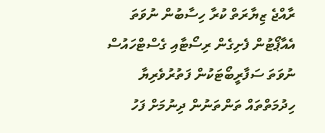ރާއްޖެ ޒިޔާރަތް ކުރާ ހިސާބުން ނުވަތަ އެއާޕޯޓުން ފެށިގެން ރިސޯޓާއި ގެސްޓްހައުސް ނުވަތަ ސަފާރީބޯޓަކުން ފަތުރުވެރިޔާ ހިދުމަތްތައް ތަންތަނުން ދިނުމަށް ފަހު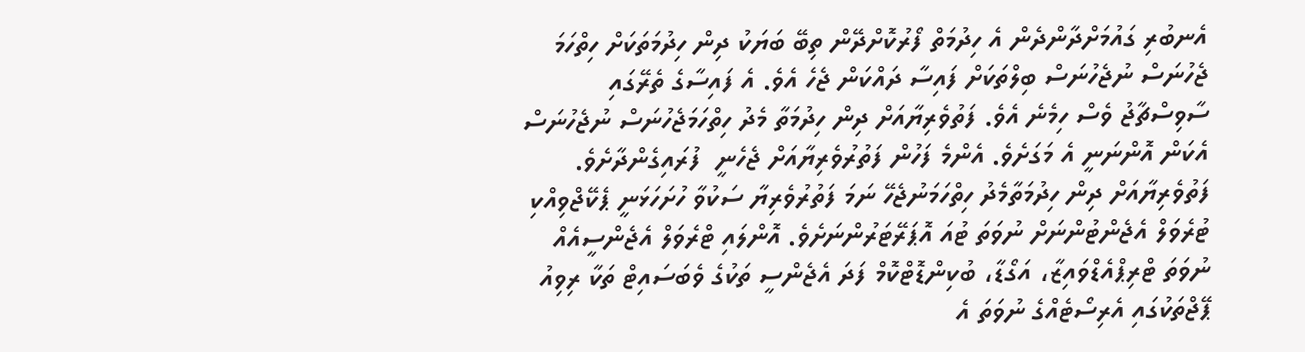އެނބުރި ގައުމަށްދާންދެން އެ ހިދުމަތް ފޯރުކޮށްދޭން ތިބޭ ބަޔަކު ދިން ހިދުމަތަކަށް ހިތްހަމަ ޖެހުނަސް ނުޖެހުނަސް ބިލްތަކަށް ފައިސާ ދައްކަން ޖެހެ އެވެ. އެ ފައިސާގެ ތެރޭގައި ސާވިސްޗާޖު ވެސް ހިމެނެ އެވެ. ފަތުވެރިޔާއަށް ދިން ހިދުމަތާ މެދު ހިތްހަމަޖެހުނަސް ނުޖެހުނަސް އެކަން އޮންނަނީ އެ މަގަށެވެ. އެންމެ ފަހުން ފަތުރުވެރިޔާއަށް ޖެހެނީ  ފުރައިގެންދާށެވެ.
ފަތުވެރިޔާއަށް ދިން ހިދުމަތާމެދު ހިތްހަމަނުޖެހޭ ނަމަ ފަތުރުވެރިޔާ ސަކުވާ ހުށަހަޅަނީ ޕެކޭޖްވިއްކި ޓުރެވަލް އެޖެންޓުންނަށް ނުވަތަ ޓުއަ އޮޕަރޭޓަރުންނަށެވެ. އޮންލައި ޓްރެވަލް އެޖެންސީއެއް ނުވަތަ ޓްރިޕްއެޑްވައިޒާ، އަގޯޑާ، ބުކިންޑޮޓްކޮމް ފަދަ އެޖެންސީ ތަކުގެ ވެބަސައިޓް ތަކާ ރިވިއު ޕޭޖްތަކުގައި އެރިސޯޓެއްގެ ނުވަތަ އެ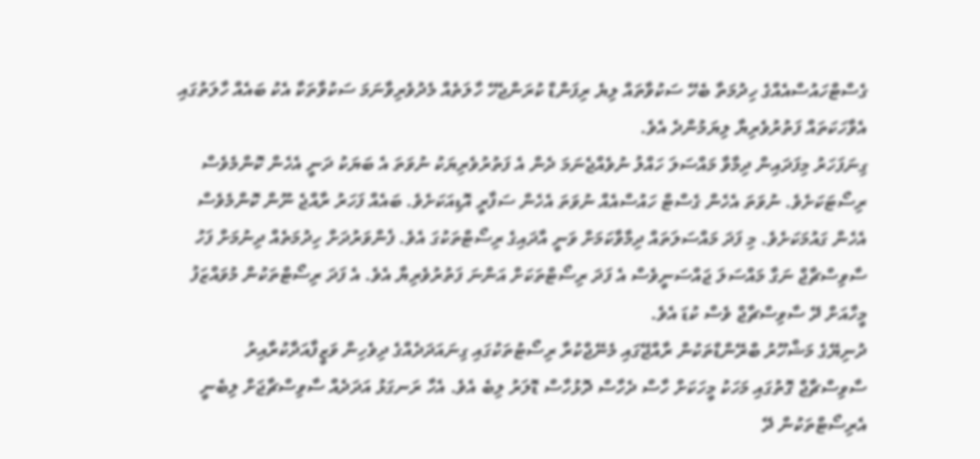ގެސްޓްހައުސްއެއްގެ ހިދުމަތާ ބެހޭ ސަކުވާތައް ލިޔެ ރިފަންޑް ކުރަންޖެހޭ ހާލަތެއް މެދުވެރިވާނަމަ ސަކުވާތަކާ އެކު ބައެއް ހާލަތުގައި އެވާހަކަތައް ފަތުރުވެރިޔާ ލިޔަމުންދެ އެވެ.
ގިނަފަހަރު މިފަދައިން ދިމާވާ މައްސަލަ ހައްލު ނުވެއްޖެނަމަ ދެން އެ ފަތުރުވެރިޔަކު ނުވަތަ އެ ބަޔަކު ދަނީ އެހެން ކޮންމެވެސް ރިސޯޓަކަށެވެ. ނުވަތަ އެހެން ގެސްޓް ހައުސްއެއް ނުވަތަ އެހެން ސަފާރީ އޮޑިއަކަށެވެ. ބައެއް ފަހަރު ރާއްޖެ ނޫން ކޮންމެވެސް އެހެން ގައުމަކަށެވެ. މި ފަދަ މައްސަލަތައް ދިމާވާކަމަށް ވަނީ އާދައިގެ ރިސޯޓްތަކުގަ އެވެ. ފެންވަރުދަށް ހިދުމަތެއް ދިނުމަށް ފަހު ސާވިސްޗާޖް ނަގާ މައްސަލަ ޖައްސަނީވެސް އެ ފަދަ ރިސޯޓްތަކަށް އަންނަ ފަތުރުވެރިޔާ އެވެ. އެ ފަދަ ރިސޯޓްތަކުން މުވައްޒަފު މީހާއަށް ދޭ ސާވިސްޗާޖް ވެސް ކުޑަ އެވެ.
ދުނިޔޭގެ މަޝްހޫރު ބްރޭންޑްތަކުން ރާއްޖޭގައި މެނޭޖްކުރާ ރިސޯޓުތަކުގައި ގިނައަދަދެއްގެ ދިވެހިން ވަޒީފާއަދާކުރާއިރު ސާވިސްޗާޖް ގޮތުގައި މަހަކު މީހަކަށް ހާސް ދެހާސް ދޮޅުހާސް ޑޮލަރު ލިބެ އެވެ. އެހާ ރަނގަޅު އަދަދެއް ސާވިސްޗާޖަށް ލިބެނީ އެރިސޯޓްތަކުން ދޭ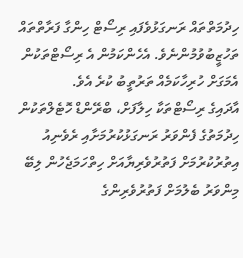ހިދުމަތްތައް ރަނގަޅުވެފައި ރިސޯޓް ހިންގާ ފަރާތްތައް ތަހުޒީބުވުމުންނެވެ. އެހެންކަމުން އެ ރިސޯޓްތަކުން އެމަގަށް ހުރިހާކަމެއް ތަރުތީބު ކުރެ އެވެ.
އާދައިގެ ރިސޯޓްތަކާ ހިލާފަށް، ބްރޭންޑް ހޮޓެލްތަކުން ހިދުމަތުގެ ފެންވަރު ރަނގަޅުކުރުމަށާއި ރެވެނިއު އިތުރުކުރުމަށް ފަތުރުވެރިޔާއަށް ހިތްހަމަޖެހުން ލިބޭ މިންވަރު ބެލުމަށް ފަތުރުވެރިންގެ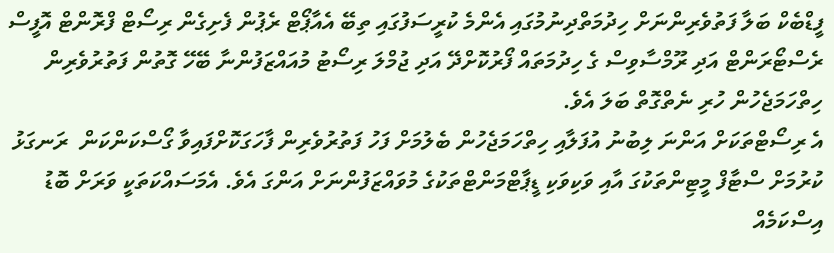ފީޑްބެކް ބަލާ ފަތުވެރިންނަށް ހިދުމަތްދިނުމުގައި އެންމެ ކުރީސަފުގައި ތިބޭ އެއާޕޯޓް ރެޕުން ފެށިގެން ރިސޯޓް ފްރޮންޓް އޮފީސް ރެސްޓޯރަންޓް އަދި ރޫމްސާވިސް ގެ ހިދުމަތައް ފޯރުކޮށްދޭ އަދި ޖުމްލަ ރިސޯޓު މުއައްޒަފުންނާ ބޭހޭ ގޮތުން ފަތުރުވެރިން ހިތްހަމަޖެހުން ހުރި ނެތްގޮތް ބަލަ އެވެ.
އެ ރިސޯޓްތަކަށް އަންނަ ލިބުނު އުފަލާއި ހިތްހަމަޖެހުން ބެލުމަށް ފަހު ފަތުރުވެރިން ފާހަގަކޮށްފައިވާ ގޯސްކަންކަން  ރަނގަޅު ކުރުމަށް ސްޓާފް މީޓިންތަކުގަ އާއި ވަކިވަކި ޑީޕާޓްމަންޓްތަކުގެ މުވައްޒަފުންނަށް އަންގަ އެވެ. އެމަސައްކަތަކީ ވަރަށް ބޮޑު އިސްކަމެއް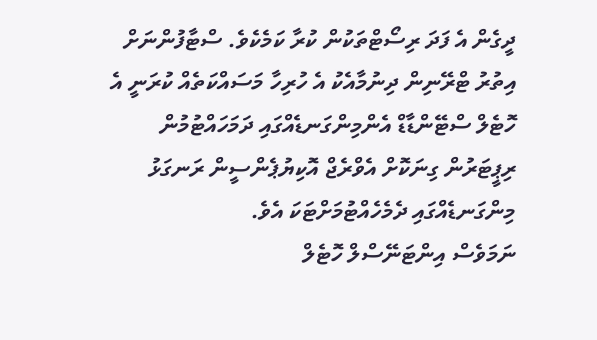ދީގެން އެ ފަދަ ރިސޯޓްތަކުން ކުރާ ކަމެކެވެ. ސްޓާފުންނަށް އިތުރު ޓްރޭނިން ދިނުމާއެކު އެ ހުރިހާ މަސައްކަތެއް ކުރަނީ އެ ހޮޓެލް ސްޓޭންޑާޑް އެންމިންގަނޑެއްގައި ދަމަހައްޓުމުން ރިޕީޓަރުން ގިނަކޮށް އެވްރެޖް އޮކިޔުޕެންސީން ރަނގަޅު މިންގަނޑެއްގައި ދެމެހެއްޓުމަށްޓަކަ އެވެ.
ނަމަވެސް އިންޓަނޭސްލް ހޮޓެލް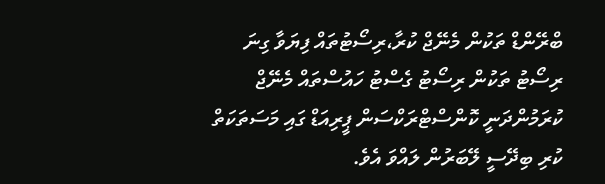ބްރޭންޑް ތަކުން މެނޭޖް ކުރާ،ރިސޯޓުތައް ފިޔަވާ ގިނަ ރިސޯޓު ތަކުން ރިސޯޓު ގެސްޓު ހައުސްތައް މެނޭޖް ކުރަމުންދަނީ ކޮންސްޓްރަކްސަން ޕީރިއަޑް ގައި މަސަތަކަތް ކުރި ބިދޭސީ ލޭބަރުން ލައްވަ އެވެ.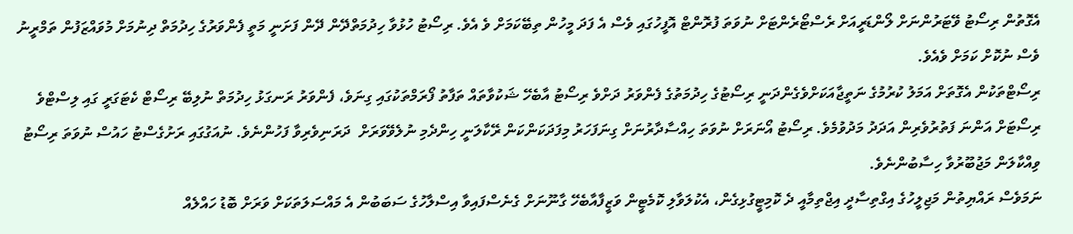އެގޮތުން ރިސޯޓު ވޭޓަރުންނަށް ލޯންޑަރީއަށް ރެސްޓޯރެންޓަށް ނުވަތަ ފުރޮންޓް އޮފީހުގައި ވެސް އެ ފަދަ މީހުން ތިބޭކަމަށް ވެ އެވެ. ރިސޯޓު ހުޅުވާ ހިދުމަތްދޭން ދޭން ފަށަނީ މަތީ ފެންވަރުގެ ހިދުމަތް ދިނުމަށް މުވައްޒަފުން ތަމްރީނު ވެސް ނުކޮށް ކަމަށް ވެއެވެ.
ރިސޯޓްތަކުން އެގޮތަށް އަމަލު ކުރުމުގެ ނަތީޖާއަކަށްވެގެންދަނީ ރިސޯޓުގެ ހިދުމަތުގެ ފެންވަރު ދަށްވެ ރިސޯޓު އާބެހޭ ޝަކުވާތައް ތަފާތު ފޯރަމްތަކުގައި ގިނަވެ، ފެންވަރު ރަނގަޅު ހިދުމަތް ނުލިބޭ ރިސޯޓް ކެޓަގަރީ ގައި ލިސްޓްވެ ރިސޯޓަށް އަންނަ ފަތުރުވެރިން އަދަދު މަދުވުމެވެ. ރިސޯޓު އޯނަރަށް ނުވަތަ ހިއްސާދާރުނަށް ގިނަފަހަރު މިފަދަކަންކަން ރޭކާލަނީ ހިންދެމި ނުލެވޭވަރަށް  ދަރަނިވެރިވާ ފަހުންނެވެ. ނުއަގުގައި ރަށުގެސްޓު ހައުސް ނުވަތަ ރިސޯޓު ވިއްކާލަން މަޖުބޫރުވާ ހިސާބުންނެވެ.
ނަމަވެސް ރައްޔިތުން މަޖިލީހުގެ އިގްތިސާދީ އިޖްތިމާއީ ދެ ކޮމިޓީގުޅިގެން، އެކުލަވާލި ކޮމެޓީން ވަޒީފާއާބެހޭ ގާނޫނަށް ގެނެސްފައިވާ އިސްލާހުގެ ސަބަބުން އެ މައްސަލަތަކަށް ވަރަށް ބޮޑު ހައްލެއް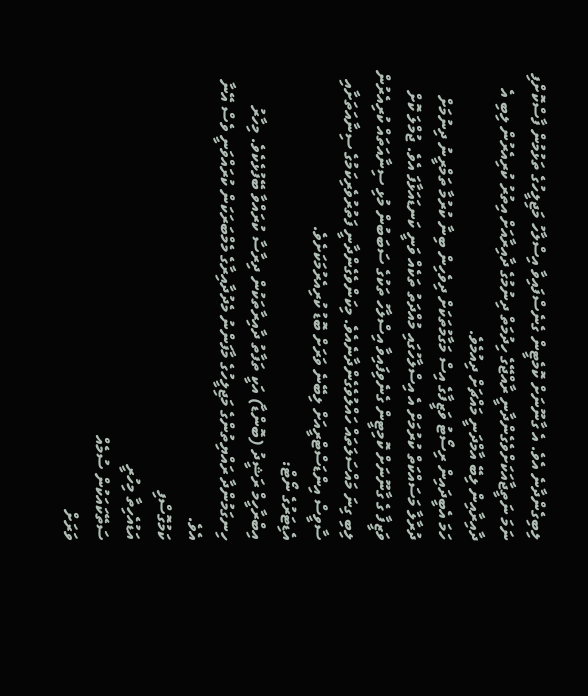ލިބިގެންދާނެ އެވެ. އެ ގާނޫނަށް ކޮމެޓީން ގެނެސްފައިވާ އިސްލާހު މަޖިލީހުގެ ތަޅުމުން ފާސްކޮށްފި ނަމަ ނަތީޖާއަކަށްވެގެންދާނީ ރާއްޖޭގެ ހިދުމަތް ދިނުމުގެ ދާއިރާއަށް އިތުރު ކުރިއެރުން ލިބި އެ ދާއިރާއިން ލިބޭ އާމްދަނީ މައްޗަށް ދިއުމެވެ.
ހަމަ އެބީދައިން ރިސޯޓު ވަޒީފާގެ އިސް މަގާމުތަކަށް ދިވެހިން ބިނާ ކުރުމާ ތަމްރީނު ދިނުމަށް ދުރާލާ މަސައްކަތް ކުރުމަށް އެ އިސްލާހުގައި މުއްދަތު ތަކެއް ވަނީ ކަނޑައަޅާފަ އެވެ. ޖުމްލަ ކޮށް ވަޒީފާ ގެ ގާނޫނަށް ކޮމިޓީން ގެނެވިފައިވާ އިސްލާހު ތަކުގެ ސަބަބުން މުޅި ސިނާއަތައް ކުރިއެރުން ލިބި ގިނަ މައްސަލަތައް ހައްލުވެގެންދާނެއެވެ. މިކަންވެގެންދާނީ ފަތުރުވެރިކަމުގެ ސިނާއަތަށާއި  ސާވީސް އިންޑަސްޓްރީއަށް ލިބޭނެ ވަރަށް ބޮޑު ކުރިއެރުމަކަށެވެ.
އެޑިޓަރުގެ ނޯޓް:
އިބްރާހީމް ރަޝީދު (ބޮންޑާ) އަކީ ތަފާތު ދާއިރާތަކުން ދިރާސާ ކުރައްވާ ބޭފުޅެކެވެ. މިހާރު ހިނގަމުންދާ ރައްޔިތުންގެ މަޖިލީހުގެ މާފަންނު މެދުދާއިރާގެ މެމްބަރަކަން ކުރައްވަނީ ވެސް އޭނާ އެވެ.
ކަމުގޮސްފި
އަޑުއެހިތާ މިހުރީ
ސަތޭކައަކުން ސުމެއް
ވަރަށް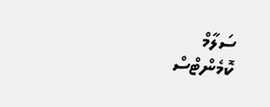ސަލާމް
ކޮމެންޓްސް